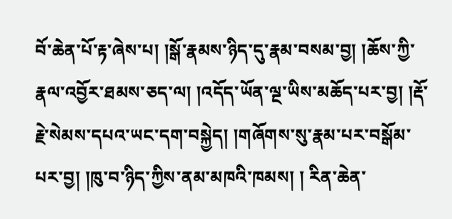བོ་ཆེན་པོ་རྟ་ཞེས་པ། །སྒོ་རྣམས་ཉིད་དུ་རྣམ་བསམ་བྱ། །ཆོས་ཀྱི་རྣལ་འབྱོར་ཐམས་ཅད་ལ། །འདོད་ཡོན་ལྔ་ཡིས་མཆོད་པར་བྱ། །རྡོ་རྗེ་སེམས་དཔའ་ཡང་དག་བསྐྱེད། །གཞོགས་སུ་རྣམ་པར་བསྒོམ་པར་བྱ། །ཁུ་བ་ཉིད་ཀྱིས་ནམ་མཁའི་ཁམས། ། རིན་ཆེན་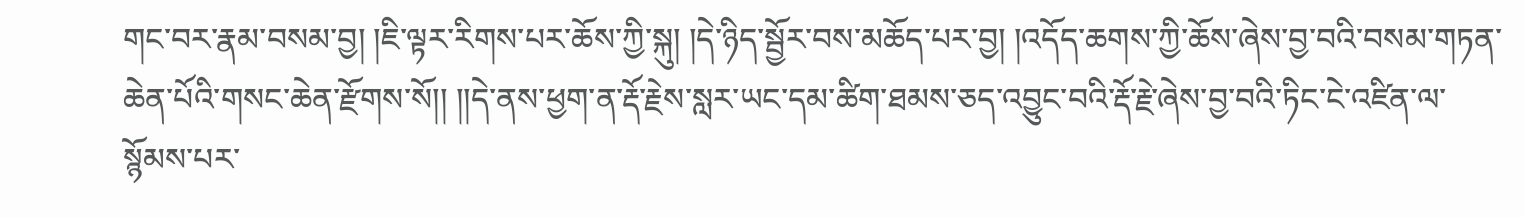གང་བར་རྣམ་བསམ་བྱ། །ཇི་ལྟར་རིགས་པར་ཆོས་ཀྱི་སྐུ། །དེ་ཉིད་སྦྱོར་བས་མཆོད་པར་བྱ། །འདོད་ཆགས་ཀྱི་ཆོས་ཞེས་བྱ་བའི་བསམ་གཏན་ཆེན་པོའི་གསང་ཆེན་རྫོགས་སོ།། །།དེ་ནས་ཕྱག་ན་རྡོ་རྗེས་སླར་ཡང་དམ་ཚིག་ཐམས་ཅད་འབྱུང་བའི་རྡོ་རྗེ་ཞེས་བྱ་བའི་ཏིང་ངེ་འཛིན་ལ་སྙོམས་པར་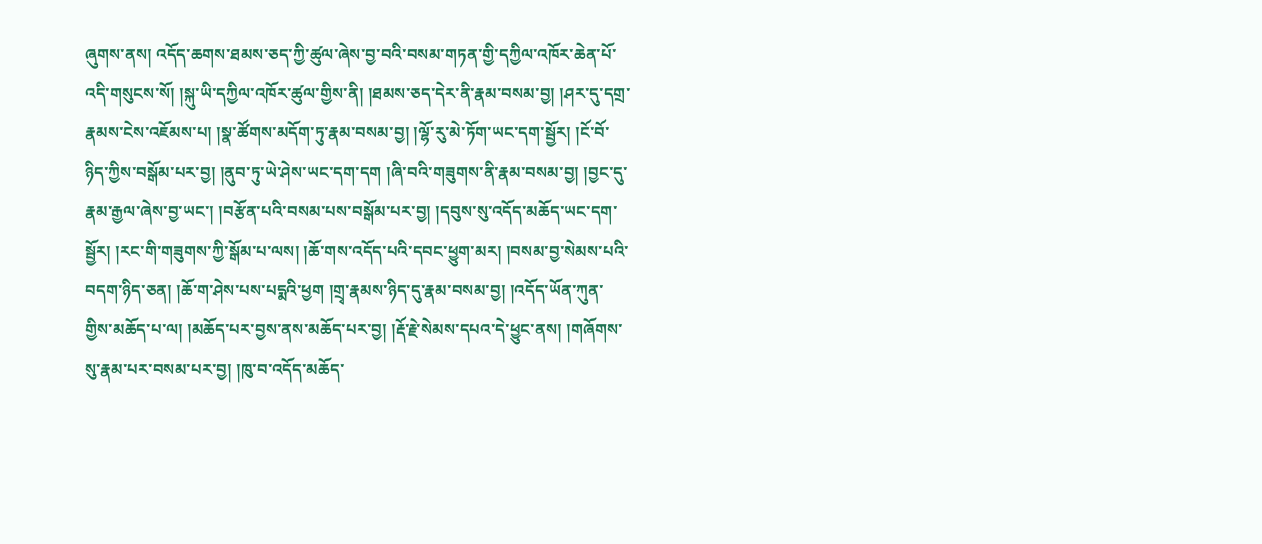ཞུགས་ནས། འདོད་ཆགས་ཐམས་ཅད་ཀྱི་ཚུལ་ཞེས་བྱ་བའི་བསམ་གཏན་གྱི་དཀྱིལ་འཁོར་ཆེན་པོ་འདི་གསུངས་སོ། །སྐུ་ཡི་དཀྱིལ་འཁོར་ཚུལ་གྱིས་ནི། །ཐམས་ཅད་དེར་ནི་རྣམ་བསམ་བྱ། །ཤར་དུ་དགྲ་རྣམས་ངེས་འཇོམས་པ། །སྣ་ཚོགས་མདོག་ཏུ་རྣམ་བསམ་བྱ། །ལྷོ་རུ་མེ་ཏོག་ཡང་དག་སྦྱོར། །ངོ་བོ་ཉིད་ཀྱིས་བསྒོམ་པར་བྱ། །ནུབ་ཏུ་ཡེ་ཤེས་ཡང་དག་དག །ཞི་བའི་གཟུགས་ནི་རྣམ་བསམ་བྱ། །བྱང་དུ་རྣམ་རྒྱལ་ཞེས་བྱ་ཡང་། །བརྩོན་པའི་བསམ་པས་བསྒོམ་པར་བྱ། །དབུས་སུ་འདོད་མཆོད་ཡང་དག་སྦྱོར། །རང་གི་གཟུགས་ཀྱི་སྒོམ་པ་ལས། །ཆོ་གས་འདོད་པའི་དབང་ཕྱུག་མར། །བསམ་བྱ་སེམས་པའི་བདག་ཉིད་ཅན། །ཆོ་ག་ཤེས་པས་པདྨའི་ཕྱག །གྲྭ་རྣམས་ཉིད་དུ་རྣམ་བསམ་བྱ། །འདོད་ཡོན་ཀུན་གྱིས་མཆོད་པ་ལ། །མཆོད་པར་བྱས་ནས་མཆོད་པར་བྱ། །རྡོ་རྗེ་སེམས་དཔའ་དེ་ཕྱུང་ནས། །གཞོགས་སུ་རྣམ་པར་བསམ་པར་བྱ། །ཁུ་བ་འདོད་མཆོད་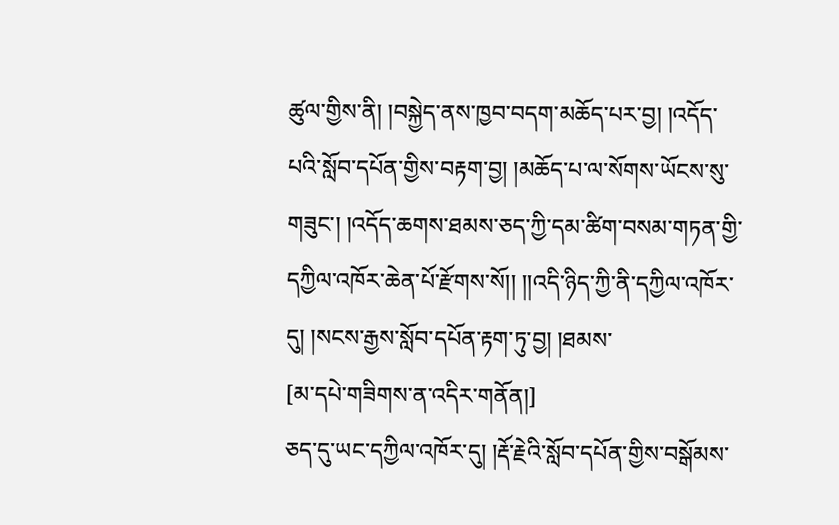ཚུལ་གྱིས་ནི། །བསྐྱེད་ནས་ཁྱབ་བདག་མཆོད་པར་བྱ། །འདོད་པའི་སློབ་དཔོན་གྱིས་བརྟག་བྱ། །མཆོད་པ་ལ་སོགས་ཡོངས་སུ་གཟུང་། །འདོད་ཆགས་ཐམས་ཅད་ཀྱི་དམ་ཚིག་བསམ་གཏན་གྱི་དཀྱིལ་འཁོར་ཆེན་པོ་རྫོགས་སོ།། །།འདི་ཉིད་ཀྱི་ནི་དཀྱིལ་འཁོར་དུ། །སངས་རྒྱས་སློབ་དཔོན་རྟག་ཏུ་བྱ། །ཐམས་
[མ་དཔེ་གཟིགས་ན་འདིར་གནོན།]
ཅད་དུ་ཡང་དཀྱིལ་འཁོར་དུ། །རྡོ་རྗེའི་སློབ་དཔོན་གྱིས་བསྒོམས་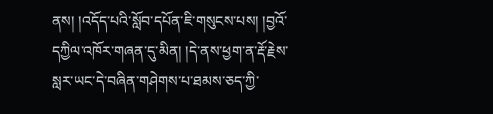ནས། །འདོད་པའི་སློབ་དཔོན་ཇི་གསུངས་པས། །བྱའོ་དཀྱིལ་འཁོར་གཞན་དུ་མིན། །དེ་ནས་ཕྱག་ན་རྡོ་རྗེས་སླར་ཡང་དེ་བཞིན་གཤེགས་པ་ཐམས་ཅད་ཀྱི་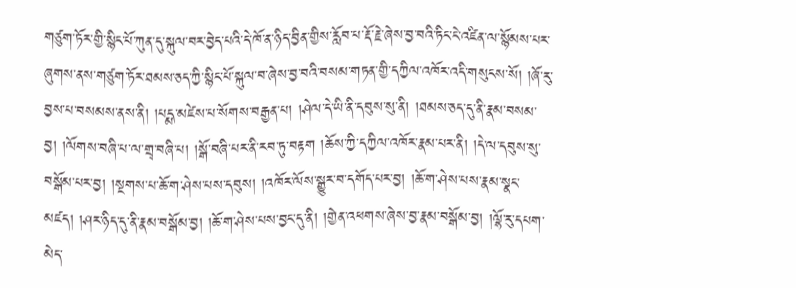གཙུག་ཏོར་གྱི་སྙིང་པོ་ཀུན་དུ་སྐུལ་བར་བྱེད་པའི་དེ་ཁོ་ན་ཉིད་བྱིན་གྱིས་རློབ་པ་རྡོ་རྗེ་ཞེས་བྱ་བའི་ཏིང་ངེ་འཛིན་ལ་སྙོམས་པར་ཞུགས་ནས་གཙུག་ཏོར་ཐམས་ཅད་ཀྱི་སྙིང་པོ་སྐུལ་བ་ཞེས་བྱ་བའི་བསམ་གཏན་གྱི་དཀྱིལ་འཁོར་འདི་གསུངས་སོ། །ཞོ་རུ་བྱས་པ་བསམས་ནས་ནི། །པདྨ་མཛེས་པ་སོགས་བརྒྱན་པ། །ཤེལ་དེ་ཡི་ནི་དབུས་སུ་ནི། །ཐམས་ཅད་དུ་ནི་རྣམ་བསམ་བྱ། །ལོགས་བཞི་པ་ལ་གྲྭ་བཞི་པ། །སྒོ་བཞི་པར་ནི་རབ་ཏུ་བརྟག །ཆོས་ཀྱི་དཀྱིལ་འཁོར་རྣམ་པར་ནི། །དེ་ལ་དབུས་སུ་བསྒོམ་པར་བྱ། །སྔགས་པ་ཆོ་ག་ཤེས་པས་དབུས། །འཁོར་ལོས་སྒྱུར་བ་དགོད་པར་བྱ། །ཆོ་ག་ཤེས་པས་རྣམ་སྣང་མཛད། །ཤར་ཉིད་དུ་ནི་རྣམ་བསྒོམ་བྱ། །ཆོ་ག་ཤེས་པས་བྱང་དུ་ནི། །གྱེན་འཕགས་ཞེས་བྱ་རྣམ་བསྒོམ་བྱ། །ལྷོ་རུ་དཔག་མེད་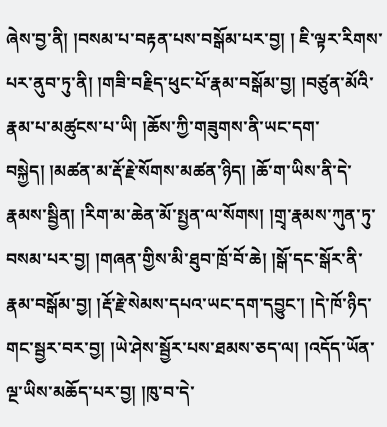ཞེས་བྱ་ནི། །བསམ་པ་བརྟན་པས་བསྒོམ་པར་བྱ། ། ཇི་ལྟར་རིགས་པར་ནུབ་ཏུ་ནི། །གཟི་བརྗིད་ཕུང་པོ་རྣམ་བསྒོམ་བྱ། །བཙུན་མོའི་རྣམ་པ་མཚུངས་པ་ཡི། །ཆོས་ཀྱི་གཟུགས་ནི་ཡང་དག་བསྐྱེད། །མཚན་མ་རྡོ་རྗེ་སོགས་མཚན་ཉིད། །ཆོ་ག་ཡིས་ནི་དེ་རྣམས་སྦྱིན། །རིག་མ་ཆེན་མོ་སྤྱན་ལ་སོགས། །གྲྭ་རྣམས་ཀུན་ཏུ་བསམ་པར་བྱ། །གཞན་གྱིས་མི་ཐུབ་ཁྲོ་བོ་ཆེ། །སྒོ་དང་སྒོར་ནི་རྣམ་བསྒོམ་བྱ། །རྡོ་རྗེ་སེམས་དཔའ་ཡང་དག་དབྱུང་། །དེ་ཁོ་ཉིད་གང་སྦྱར་བར་བྱ། །ཡེ་ཤེས་སྦྱོར་པས་ཐམས་ཅད་ལ། །འདོད་ཡོན་ལྔ་ཡིས་མཆོད་པར་བྱ། །ཁུ་བ་དེ་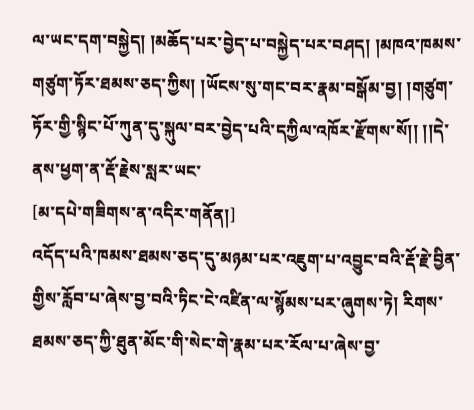ལ་ཡང་དག་བསྐྱེད། །མཆོད་པར་བྱེད་པ་བསྐྱེད་པར་བཤད། །མཁའ་ཁམས་གཙུག་ཏོར་ཐམས་ཅད་ཀྱིས། །ཡོངས་སུ་གང་བར་རྣམ་བསྒོམ་བྱ། །གཙུག་ཏོར་གྱི་སྙིང་པོ་ཀུན་དུ་སྐུལ་བར་བྱེད་པའི་དཀྱིལ་འཁོར་རྫོགས་སོ།། །།དེ་ནས་ཕྱག་ན་རྡོ་རྗེས་སླར་ཡང་
[མ་དཔེ་གཟིགས་ན་འདིར་གནོན།]
འདོད་པའི་ཁམས་ཐམས་ཅད་དུ་མཉམ་པར་འཇུག་པ་འབྱུང་བའི་རྡོ་རྗེ་བྱིན་གྱིས་རློབ་པ་ཞེས་བྱ་བའི་ཏིང་ངེ་འཛིན་ལ་སྙོམས་པར་ཞུགས་ཏེ། རིགས་ཐམས་ཅད་ཀྱི་ཐུན་མོང་གི་སེང་གེ་རྣམ་པར་རོལ་པ་ཞེས་བྱ་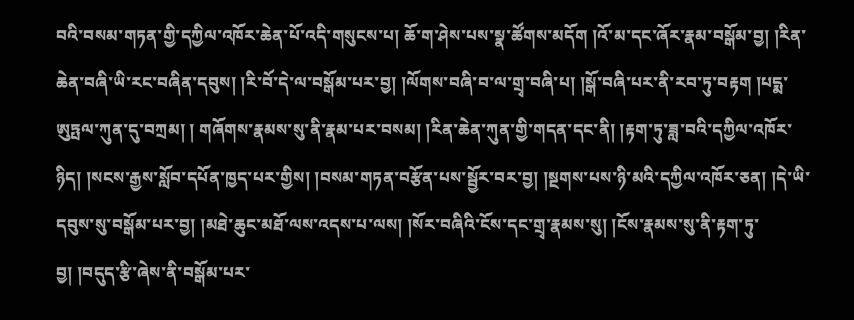བའི་བསམ་གཏན་གྱི་དཀྱིལ་འཁོར་ཆེན་པོ་འདི་གསུངས་པ། ཆོ་ག་ཤེས་པས་སྣ་ཚོགས་མདོག །འོ་མ་དང་ཞོར་རྣམ་བསྒོམ་བྱ། །རིན་ཆེན་བཞི་ཡི་རང་བཞིན་དབུས། །རི་བོ་དེ་ལ་བསྒོམ་པར་བྱ། །ལོགས་བཞི་བ་ལ་གྲྭ་བཞི་པ། །སྒོ་བཞི་པར་ནི་རབ་ཏུ་བརྟག །པདྨ་ཨུཏྤལ་ཀུན་དུ་བཀྲམ། ། གཞོགས་རྣམས་སུ་ནི་རྣམ་པར་བསམ། །རིན་ཆེན་ཀུན་གྱི་གདན་དང་ནི། །རྟག་ཏུ་ཟླ་བའི་དཀྱིལ་འཁོར་ཉིད། །སངས་རྒྱས་སློབ་དཔོན་ཁྱད་པར་གྱིས། །བསམ་གཏན་བརྩོན་པས་སྦྱོར་བར་བྱ། །སྔགས་པས་ཉི་མའི་དཀྱིལ་འཁོར་ཅན། །དེ་ཡི་དབུས་སུ་བསྒོམ་པར་བྱ། །མཐེ་ཆུང་མཐོ་ལས་འདས་པ་ལས། །སོར་བཞིའི་ངོས་དང་གྲྭ་རྣམས་སུ། །ངོས་རྣམས་སུ་ནི་རྟག་ཏུ་བྱ། །བདུད་རྩི་ཞེས་ནི་བསྒོམ་པར་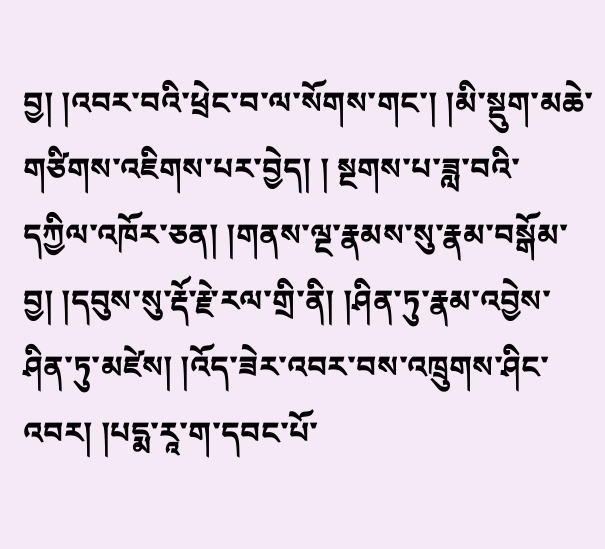བྱ། །འབར་བའི་ཕྲེང་བ་ལ་སོགས་གང་། །མི་སྡུག་མཆེ་གཙིགས་འཇིགས་པར་བྱེད། ། སྔགས་པ་ཟླ་བའི་དཀྱིལ་འཁོར་ཅན། །གནས་ལྔ་རྣམས་སུ་རྣམ་བསྒོམ་བྱ། །དབུས་སུ་རྡོ་རྗེ་རལ་གྲི་ནི། །ཤིན་ཏུ་རྣམ་འབྱེས་ཤིན་ཏུ་མཛེས། །འོད་ཟེར་འབར་བས་འཁྲུགས་ཤིང་འབར། །པདྨ་རཱ་ག་དབང་པོ་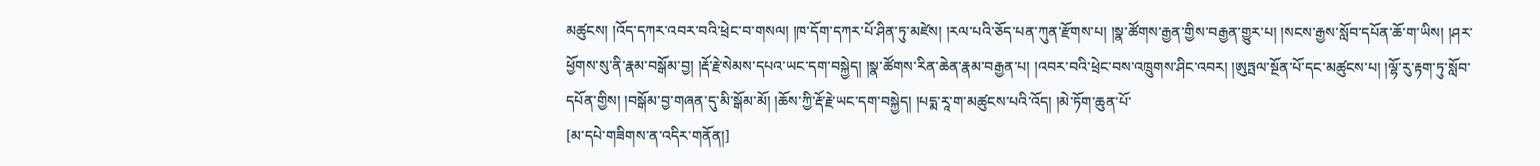མཚུངས། །འོད་དཀར་འབར་བའི་ཕྲེང་བ་གསལ། །ཁ་དོག་དཀར་པོ་ཤིན་ཏུ་མཛེས། །རལ་པའི་ཅོད་པན་ཀུན་རྫོགས་པ། །སྣ་ཚོགས་རྒྱན་གྱིས་བརྒྱན་གྱུར་པ། །སངས་རྒྱས་སློབ་དཔོན་ཆོ་ག་ཡིས། །ཤར་ཕྱོགས་སུ་ནི་རྣམ་བསྒོམ་བྱ། །རྡོ་རྗེ་སེམས་དཔའ་ཡང་དག་བསྐྱེད། །སྣ་ཚོགས་རིན་ཆེན་རྣམ་བརྒྱན་པ། །འབར་བའི་ཕྲེང་བས་འཁྲུགས་ཤིང་འབར། །ཨུཏྤལ་སྔོན་པོ་དང་མཚུངས་པ། །ལྷོ་རུ་རྟག་ཏུ་སློབ་དཔོན་གྱིས། །བསྒོམ་བྱ་གཞན་དུ་མི་སྒོམ་མོ། །ཆོས་ཀྱི་རྡོ་རྗེ་ཡང་དག་བསྐྱེད། །པདྨ་རཱ་ག་མཚུངས་པའི་འོད། །མེ་ཏོག་ཆུན་པོ་
[མ་དཔེ་གཟིགས་ན་འདིར་གནོན།]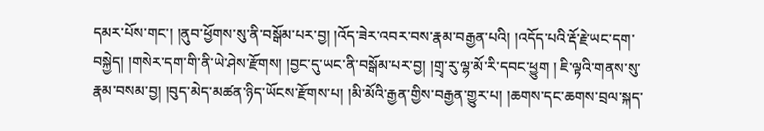དམར་པོས་གང་། །ནུབ་ཕྱོགས་སུ་ནི་བསྒོམ་པར་བྱ། །འོད་ཟེར་འབར་བས་རྣམ་བརྒྱན་པའི། །འདོད་པའི་རྡོ་རྗེ་ཡང་དག་བསྐྱེད། །གསེར་དག་གི་ནི་ཡེ་ཤེས་རྫོགས། །བྱང་དུ་ཡང་ནི་བསྒོམ་པར་བྱ། །གྲྭ་རུ་ལྷ་མོ་རི་དབང་ཕྱུག ། ཇི་ལྟའི་གནས་སུ་རྣམ་བསམ་བྱ། །བུད་མེད་མཚན་ཉིད་ཡོངས་རྫོགས་པ། །མི་མོའི་རྒྱན་གྱིས་བརྒྱན་གྱུར་པ། །ཆགས་དང་ཆགས་བྲལ་སྐད་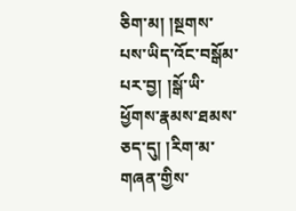ཅིག་མ། །སྔགས་པས་ཡིད་འོང་བསྒོམ་པར་བྱ། །སྒོ་ཡི་ཕྱོགས་རྣམས་ཐམས་ཅད་དུ། །རིག་མ་གཞན་གྱིས་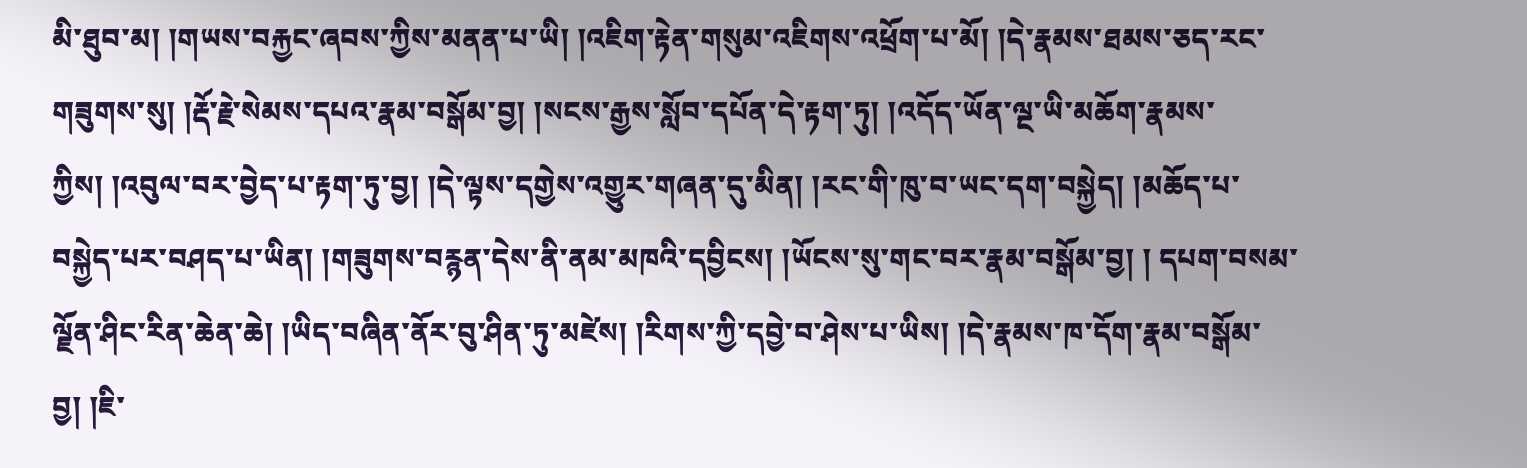མི་ཐུབ་མ། །གཡས་བརྐྱང་ཞབས་ཀྱིས་མནན་པ་ཡི། །འཇིག་རྟེན་གསུམ་འཇིགས་འཕྲོག་པ་མོ། །དེ་རྣམས་ཐམས་ཅད་རང་གཟུགས་སུ། །རྡོ་རྗེ་སེམས་དཔའ་རྣམ་བསྒོམ་བྱ། །སངས་རྒྱས་སློབ་དཔོན་དེ་རྟག་ཏུ། །འདོད་ཡོན་ལྔ་ཡི་མཆོག་རྣམས་ཀྱིས། །འབུལ་བར་བྱེད་པ་རྟག་ཏུ་བྱ། །དེ་ལྟས་དགྱེས་འགྱུར་གཞན་དུ་མིན། །རང་གི་ཁུ་བ་ཡང་དག་བསྐྱེད། །མཆོད་པ་བསྐྱེད་པར་བཤད་པ་ཡིན། །གཟུགས་བརྙན་དེས་ནི་ནམ་མཁའི་དབྱིངས། །ཡོངས་སུ་གང་བར་རྣམ་བསྒོམ་བྱ། ། དཔག་བསམ་ལྗོན་ཤིང་རིན་ཆེན་ཆེ། །ཡིད་བཞིན་ནོར་བུ་ཤིན་ཏུ་མཛེས། །རིགས་ཀྱི་དབྱེ་བ་ཤེས་པ་ཡིས། །དེ་རྣམས་ཁ་དོག་རྣམ་བསྒོམ་བྱ། །ཇི་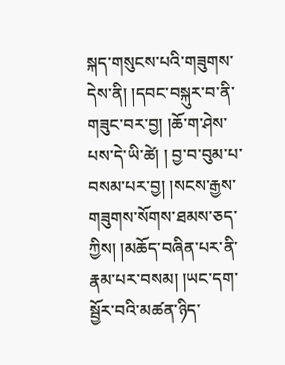སྐད་གསུངས་པའི་གཟུགས་དེས་ནི། །དབང་བསྐུར་བ་ནི་གཟུང་བར་བྱ། །ཆོ་ག་ཤེས་པས་དེ་ཡི་ཚེ། ། བྱ་བ་བུམ་པ་བསམ་པར་བྱ། །སངས་རྒྱས་གཟུགས་སོགས་ཐམས་ཅད་ཀྱིས། །མཆོད་བཞིན་པར་ནི་རྣམ་པར་བསམ། །ཡང་དག་སྦྱོར་བའི་མཚན་ཉིད་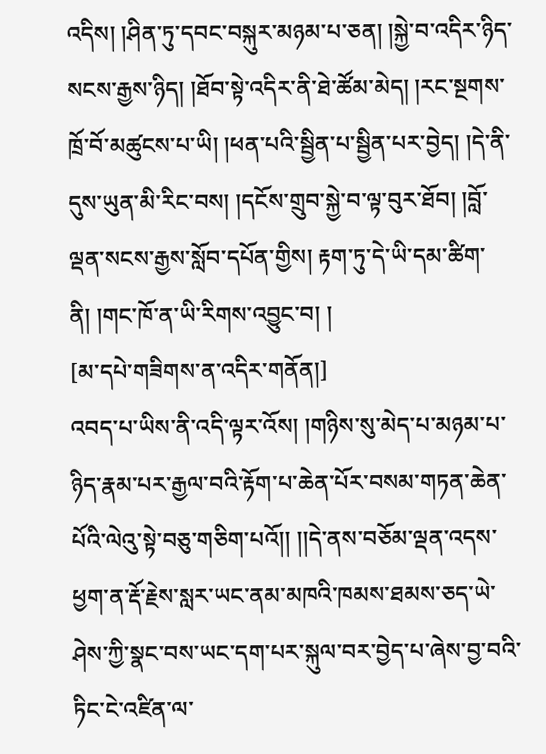འདིས། །ཤིན་ཏུ་དབང་བསྐུར་མཉམ་པ་ཅན། །སྐྱེ་བ་འདིར་ཉིད་སངས་རྒྱས་ཉིད། །ཐོབ་སྟེ་འདིར་ནི་ཐེ་ཚོམ་མེད། །རང་སྔགས་ཁྲོ་བོ་མཚུངས་པ་ཡི། །ཕན་པའི་སྦྱིན་པ་སྦྱིན་པར་བྱེད། །དེ་ནི་དུས་ཡུན་མི་རིང་བས། །དངོས་གྲུབ་སྐྱེ་བ་ལྟ་བུར་ཐོབ། །བློ་ལྡན་སངས་རྒྱས་སློབ་དཔོན་གྱིས། རྟག་ཏུ་དེ་ཡི་དམ་ཚིག་ནི། །གང་ཁོ་ན་ཡི་རིགས་འབྱུང་བ། །
[མ་དཔེ་གཟིགས་ན་འདིར་གནོན།]
འབད་པ་ཡིས་ནི་འདི་ལྟར་འོས། །གཉིས་སུ་མེད་པ་མཉམ་པ་ཉིད་རྣམ་པར་རྒྱལ་བའི་རྟོག་པ་ཆེན་པོར་བསམ་གཏན་ཆེན་པོའི་ལེའུ་སྟེ་བཅུ་གཅིག་པའོ།། །།དེ་ནས་བཅོམ་ལྡན་འདས་ཕྱག་ན་རྡོ་རྗེས་སླར་ཡང་ནམ་མཁའི་ཁམས་ཐམས་ཅད་ཡེ་ཤེས་ཀྱི་སྣང་བས་ཡང་དག་པར་སྐུལ་བར་བྱེད་པ་ཞེས་བྱ་བའི་ཏིང་ངེ་འཛིན་ལ་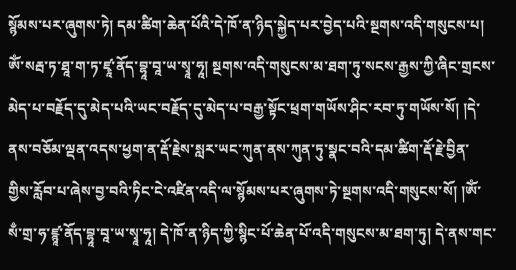སྙོམས་པར་ཞུགས་ཏེ། དམ་ཚིག་ཆེན་པོའི་དེ་ཁོ་ན་ཉིད་སྐྱེད་པར་བྱེད་པའི་སྔགས་འདི་གསུངས་པ། ཨོཾ་སརྦ་ཏ་ཐཱ་ག་ཏ་ཛྭཱ་ནོད་བྷཱ་བཱ་ཡ་སྭཱ་ཧཱ། སྔགས་འདི་གསུངས་མ་ཐག་ཏུ་སངས་རྒྱས་ཀྱི་ཞིང་གྲངས་མེད་པ་བརྗོད་དུ་མེད་པའི་ཡང་བརྗོད་དུ་མེད་པ་བརྒྱ་སྟོང་ཕྲག་གཡོས་ཤིང་རབ་ཏུ་གཡོས་སོ། །དེ་ནས་བཅོམ་ལྡན་འདས་ཕྱག་ན་རྡོ་རྗེས་སླར་ཡང་ཀུན་ནས་ཀུན་ཏུ་སྣང་བའི་དམ་ཚིག་རྡོ་རྗེ་བྱིན་གྱིས་རློབ་པ་ཞེས་བྱ་བའི་ཏིང་ངེ་འཛིན་འདི་ལ་སྙོམས་པར་ཞུགས་ཏེ་སྔགས་འདི་གསུངས་སོ། །ཨོཾ་སྃ་གྲ་ཧ་ཛྙཱ་ནོད་བྷཱ་བཱ་ཡ་སྭཱ་ཧཱ། དེ་ཁོ་ན་ཉིད་ཀྱི་སྙིང་པོ་ཆེན་པོ་འདི་གསུངས་མ་ཐག་ཏུ། དེ་ནས་གང་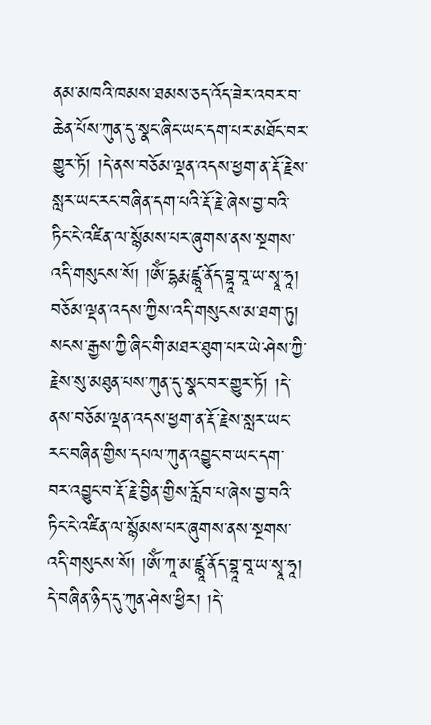ནམ་མཁའི་ཁམས་ཐམས་ཅད་འོད་ཟེར་འབར་བ་ཆེན་པོས་ཀུན་དུ་སྣང་ཞིང་ཡང་དག་པར་མཐོང་བར་གྱུར་ཏོ། །དེ་ནས་བཅོམ་ལྡན་འདས་ཕྱག་ན་རྡོ་རྗེས་སླར་ཡང་རང་བཞིན་དག་པའི་རྡོ་རྗེ་ཞེས་བྱ་བའི་ཏིང་ངེ་འཛིན་ལ་སྙོམས་པར་ཞུགས་ནས་སྔགས་འདི་གསུངས་སོ། །ཨོཾ་དྷརྨ་ཛྙཱ་ནོད་བྷཱ་བཱ་ཡ་སྭཱ་ཧཱ། བཅོམ་ལྡན་འདས་ཀྱིས་འདི་གསུངས་མ་ཐག་ཏུ། སངས་རྒྱས་ཀྱི་ཞིང་གི་མཐར་ཐུག་པར་ཡེ་ཤེས་ཀྱི་རྗེས་སུ་མཐུན་པས་ཀུན་དུ་སྣང་བར་གྱུར་ཏོ། །དེ་ནས་བཅོམ་ལྡན་འདས་ཕྱག་ན་རྡོ་རྗེས་སླར་ཡང་རང་བཞིན་གྱིས་དཔལ་ཀུན་འབྱུང་བ་ཡང་དག་བར་འབྱུང་བ་རྡོ་རྗེ་བྱིན་གྱིས་རློབ་པ་ཞེས་བྱ་བའི་ཏིང་ངེ་འཛིན་ལ་སྙོམས་པར་ཞུགས་ནས་སྔགས་འདི་གསུངས་སོ། །ཨོཾ་ཀཱ་མ་ཛྙཱ་ནོད་བྷཱ་བཱ་ཡ་སྭཱ་ཧཱ། དེ་བཞིན་ཉིད་དུ་ཀུན་ཤེས་ཕྱིར། །དེ་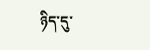ཉིད་དུ་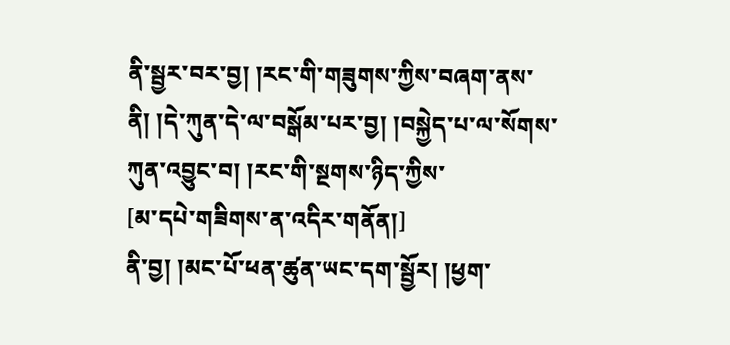ནི་སྦྱར་བར་བྱ། །རང་གི་གཟུགས་ཀྱིས་བཞག་ནས་ནི། །དེ་ཀུན་དེ་ལ་བསྒོམ་པར་བྱ། །བསྐྱེད་པ་ལ་སོགས་ཀུན་འབྱུང་བ། །རང་གི་སྔགས་ཉིད་ཀྱིས་
[མ་དཔེ་གཟིགས་ན་འདིར་གནོན།]
ནི་བྱ། །མང་པོ་ཕན་ཚུན་ཡང་དག་སྦྱོར། །ཕྱག་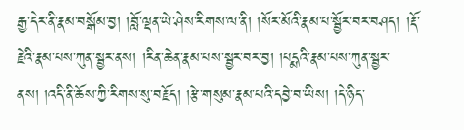རྒྱ་དེར་ནི་རྣམ་བསྒོམ་བྱ། །བློ་ལྡན་ཡེ་ཤེས་རིགས་ལ་ནི། །སོར་མོའི་རྣམ་པ་སྦྱོར་བར་བཤད། །རྡོ་རྗེའི་རྣམ་པས་ཀུན་སྦྱར་ནས། །རིན་ཆེན་རྣམ་པས་སྦྱར་བར་བྱ། །པདྨའི་རྣམ་པས་ཀུན་སྦྱར་ནས། །འདི་ནི་ཆོས་ཀྱི་རིགས་སུ་བརྗོད། །རྩེ་གསུམ་རྣམ་པའི་དབྱེ་བ་ཡིས། །དེ་ཉིད་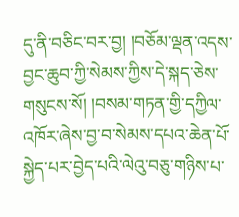དུ་ནི་བཅིང་བར་བྱ། །བཅོམ་ལྡན་འདས་བྱང་ཆུབ་ཀྱི་སེམས་ཀྱིས་དེ་སྐད་ཅེས་གསུངས་སོ། །བསམ་གཏན་གྱི་དཀྱིལ་འཁོར་ཞེས་བྱ་བ་སེམས་དཔའ་ཆེན་པོ་སྐྱེད་པར་བྱེད་པའི་ལེའུ་བཅུ་གཉིས་པ་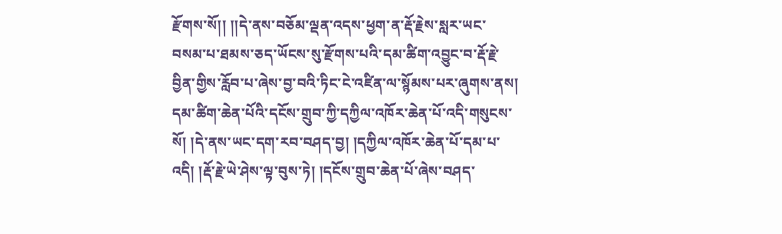རྫོགས་སོ།། །།དེ་ནས་བཅོམ་ལྡན་འདས་ཕྱག་ན་རྡོ་རྗེས་སླར་ཡང་བསམ་པ་ཐམས་ཅད་ཡོངས་སུ་རྫོགས་པའི་དམ་ཚིག་འབྱུང་བ་རྡོ་རྗེ་བྱིན་གྱིས་རློབ་པ་ཞེས་བྱ་བའི་ཏིང་ངེ་འཛིན་ལ་སྙོམས་པར་ཞུགས་ནས། དམ་ཚིག་ཆེན་པོའི་དངོས་གྲུབ་ཀྱི་དཀྱིལ་འཁོར་ཆེན་པོ་འདི་གསུངས་སོ། །དེ་ནས་ཡང་དག་རབ་བཤད་བྱ། །དཀྱིལ་འཁོར་ཆེན་པོ་དམ་པ་འདི། །རྡོ་རྗེ་ཡེ་ཤེས་ལྟ་བུས་ཏེ། །དངོས་གྲུབ་ཆེན་པོ་ཞེས་བཤད་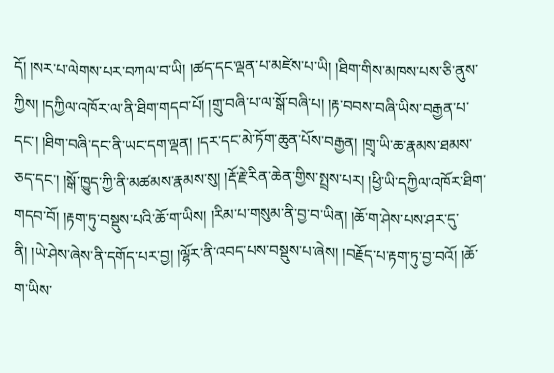དོ། །སར་པ་ལེགས་པར་བཀལ་བ་ཡི། །ཚད་དང་ལྡན་པ་མཛེས་པ་ཡི། །ཐིག་གིས་མཁས་པས་ཅི་ནུས་ཀྱིས། །དཀྱིལ་འཁོར་ལ་ནི་ཐིག་གདབ་པོ། །གྲུ་བཞི་པ་ལ་སྒོ་བཞི་པ། །རྟ་བབས་བཞི་ཡིས་བརྒྱན་པ་དང་། །ཐིག་བཞི་དང་ནི་ཡང་དག་ལྡན། །དར་དང་མེ་ཏོག་ཆུན་པོས་བརྒྱན། །གྲྭ་ཡི་ཆ་རྣམས་ཐམས་ཅད་དང་། །སྒོ་ཁྱུད་ཀྱི་ནི་མཚམས་རྣམས་སུ། །རྡོ་རྗེ་རིན་ཆེན་གྱིས་སྤྲས་པར། །ཕྱི་ཡི་དཀྱིལ་འཁོར་ཐིག་གདབ་བོ། །རྟག་ཏུ་བསྡུས་པའི་ཆོ་ག་ཡིས། །རིམ་པ་གསུམ་ནི་བྱ་བ་ཡིན། །ཆོ་ག་ཤེས་པས་ཤར་དུ་ནི། །ཡེ་ཤེས་ཞེས་ནི་དགོད་པར་བྱ། །ལྷོར་ནི་འབད་པས་བསྡུས་པ་ཞེས། །བརྗོད་པ་རྟག་ཏུ་བྱ་བའོ། །ཆོ་ག་ཡིས་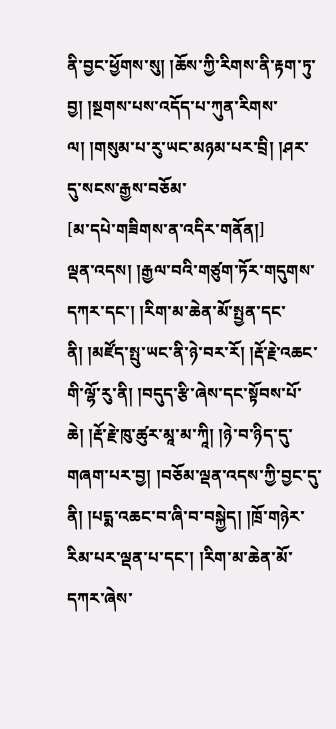ནི་བྱང་ཕྱོགས་སུ། །ཆོས་ཀྱི་རིགས་ནི་རྟག་ཏུ་བྱ། །སྔགས་པས་འདོད་པ་ཀུན་རིགས་ལ། །གསུམ་པ་རུ་ཡང་མཉམ་པར་བྲི། །ཤར་དུ་སངས་རྒྱས་བཅོམ་
[མ་དཔེ་གཟིགས་ན་འདིར་གནོན།]
ལྡན་འདས། །རྒྱལ་བའི་གཙུག་ཏོར་གདུགས་དཀར་དང་། །རིག་མ་ཆེན་མོ་སྤྱན་དང་ནི། །མཛོད་སྤུ་ཡང་ནི་ཉེ་བར་རོ། །རྡོ་རྗེ་འཆང་གི་ལྷོ་རུ་ནི། །བདུད་རྩི་ཞེས་དང་སྟོབས་པོ་ཆེ། །རྡོ་རྗེ་ཁུ་ཚུར་མཱ་མ་ཀཱི། །ཉེ་བ་ཉིད་དུ་གཞག་པར་བྱ། །བཅོམ་ལྡན་འདས་ཀྱི་བྱང་དུ་ནི། །པདྨ་འཆང་བ་ཞི་བ་བསྐྱེད། །ཁྲོ་གཉེར་རིམ་པར་ལྡན་པ་དང་། །རིག་མ་ཆེན་མོ་དཀར་ཞེས་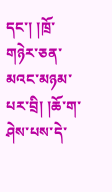དང་། །ཁྲོ་གཉེར་ཅན་མའང་མཉམ་པར་བྲི། །ཆོ་ག་ཤེས་པས་དེ་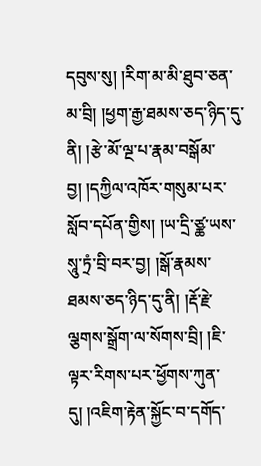དབུས་སུ། །རིག་མ་མི་ཐུབ་ཅན་མ་བྲི། །ཕྱག་རྒྱ་ཐམས་ཅད་ཉིད་དུ་ནི། །རྩེ་མོ་ལྔ་པ་རྣམ་བསྒོམ་བྱ། །དཀྱིལ་འཁོར་གསུམ་པར་སློབ་དཔོན་གྱིས། །ཡ་དྲི་ཙྪ་ཡས་སཱུ་ཏྲཾ་བྲི་བར་བྱ། །སྒོ་རྣམས་ཐམས་ཅད་ཉིད་དུ་ནི། །རྡོ་རྗེ་ལྕགས་སྒྲོག་ལ་སོགས་བྲི། །ཇི་ལྟར་རིགས་པར་ཕྱོགས་ཀུན་དུ། །འཇིག་རྟེན་སྐྱོང་བ་དགོད་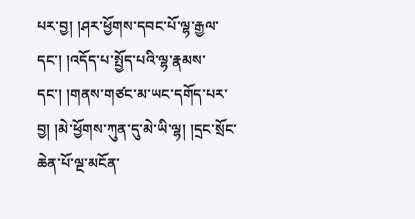པར་བྱ། །ཤར་ཕྱོགས་དབང་པོ་ལྷ་རྒྱལ་དང་། །འདོད་པ་སྤྱོད་པའི་ལྷ་རྣམས་དང་། །གནས་གཙང་མ་ཡང་དགོད་པར་བྱ། །མེ་ཕྱོགས་ཀུན་དུ་མེ་ཡི་ལྷ། །དྲང་སྲོང་ཆེན་པོ་ལྔ་མངོན་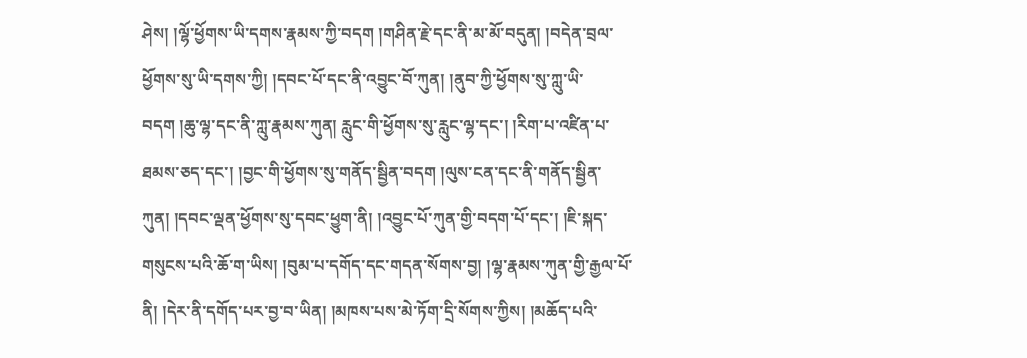ཤེས། །ལྷོ་ཕྱོགས་ཡི་དགས་རྣམས་ཀྱི་བདག །གཤིན་རྗེ་དང་ནི་མ་མོ་བདུན། །བདེན་བྲལ་ཕྱོགས་སུ་ཡི་དགས་ཀྱི། །དབང་པོ་དང་ནི་འབྱུང་བོ་ཀུན། །ནུབ་ཀྱི་ཕྱོགས་སུ་ཀླུ་ཡི་བདག །ཆུ་ལྷ་དང་ནི་ཀླུ་རྣམས་ཀུན། རླུང་གི་ཕྱོགས་སུ་རླུང་ལྷ་དང་། །རིག་པ་འཛིན་པ་ཐམས་ཅད་དང་། །བྱང་གི་ཕྱོགས་སུ་གནོད་སྦྱིན་བདག །ལུས་ངན་དང་ནི་གནོད་སྦྱིན་ཀུན། །དབང་ལྡན་ཕྱོགས་སུ་དབང་ཕྱུག་ནི། །འབྱུང་པོ་ཀུན་གྱི་བདག་པོ་དང་། །ཇི་སྐད་གསུངས་པའི་ཆོ་ག་ཡིས། །བུམ་པ་དགོད་དང་གདན་སོགས་བྱ། །ལྷ་རྣམས་ཀུན་གྱི་རྒྱལ་པོ་ནི། །དེར་ནི་དགོད་པར་བྱ་བ་ཡིན། །མཁས་པས་མེ་ཏོག་དྲི་སོགས་ཀྱིས། །མཆོད་པའི་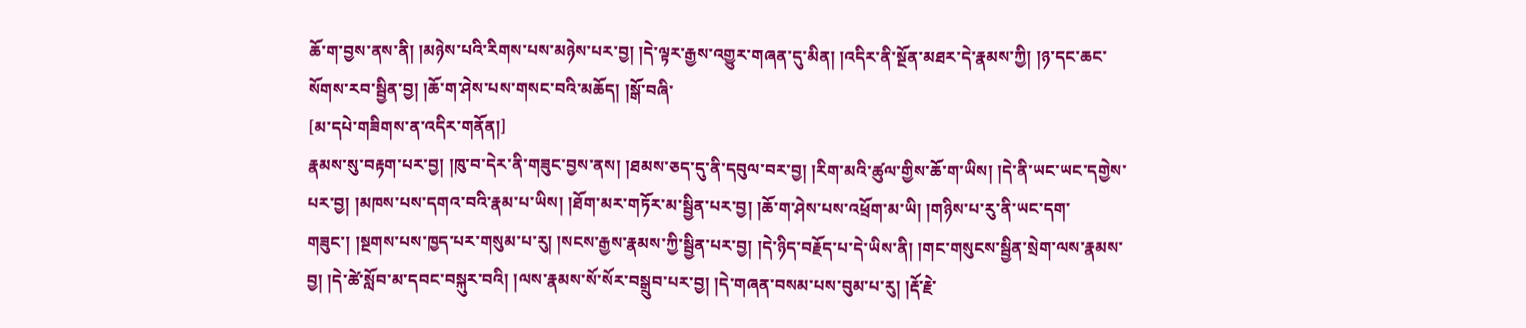ཆོ་ག་བྱས་ནས་ནི། །མཉེས་པའི་རིགས་པས་མཉེས་པར་བྱ། །དེ་ལྟར་རྒྱས་འགྱུར་གཞན་དུ་མིན། །འདིར་ནི་སྔོན་མཐར་དེ་རྣམས་ཀྱི། །ཉ་དང་ཆང་སོགས་རབ་སྦྱིན་བྱ། །ཆོ་ག་ཤེས་པས་གསང་བའི་མཆོད། །སྒོ་བཞི་
[མ་དཔེ་གཟིགས་ན་འདིར་གནོན།]
རྣམས་སུ་བརྟག་པར་བྱ། །ཁུ་བ་དེར་ནི་གཟུང་བྱས་ནས། །ཐམས་ཅད་དུ་ནི་དབུལ་བར་བྱ། །རིག་མའི་ཚུལ་གྱིས་ཆོ་ག་ཡིས། །དེ་ནི་ཡང་ཡང་དགྱེས་པར་བྱ། །མཁས་པས་དགའ་བའི་རྣམ་པ་ཡིས། །ཐོག་མར་གཏོར་མ་སྦྱིན་པར་བྱ། །ཆོ་ག་ཤེས་པས་འཕྲོག་མ་ཡི། །གཉིས་པ་རུ་ནི་ཡང་དག་གཟུང་། །སྔགས་པས་ཁྱད་པར་གསུམ་པ་རུ། །སངས་རྒྱས་རྣམས་ཀྱི་སྦྱིན་པར་བྱ། །དེ་ཉིད་བརྗོད་པ་དེ་ཡིས་ནི། །གང་གསུངས་སྦྱིན་སྲེག་ལས་རྣམས་བྱ། །དེ་ཚེ་སློབ་མ་དབང་བསྐུར་བའི། །ལས་རྣམས་སོ་སོར་བསྒྲུབ་པར་བྱ། །དེ་གཞན་བསམ་པས་བུམ་པ་རུ། །རྡོ་རྗེ་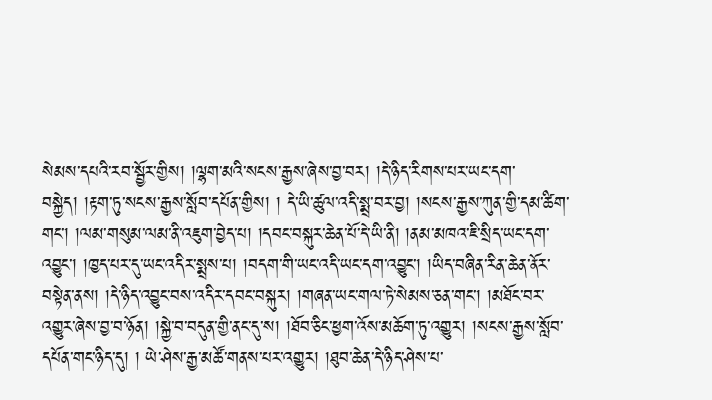སེམས་དཔའི་རབ་སྦྱོར་གྱིས། །ལྷག་མའི་སངས་རྒྱས་ཞེས་བྱ་བར། །དེ་ཉིད་རིགས་པར་ཡང་དག་བསྐྱེད། །རྟག་ཏུ་སངས་རྒྱས་སློབ་དཔོན་གྱིས། ། དེ་ཡི་ཚུལ་འདི་སྨྲ་བར་བྱ། །སངས་རྒྱས་ཀུན་གྱི་དམ་ཚིག་གང་། །ལམ་གསུམ་ལམ་ནི་འཇུག་བྱེད་པ། །དབང་བསྐུར་ཆེན་པོ་དེ་ཡི་ནི། །ནམ་མཁའ་ཇི་སྲིད་ཡང་དག་འབྱུང་། །ཁྱད་པར་དུ་ཡང་འདིར་སྨྲས་པ། །བདག་གི་ཡང་འདི་ཡང་དག་འབྱུང་། །ཡིད་བཞིན་རིན་ཆེན་ནོར་བསྟེན་ནས། །དེ་ཉིད་འབྱུང་བས་འདིར་དབང་བསྐུར། །གཞན་ཡང་གལ་ཏེ་སེམས་ཅན་གང་། །མཐོང་བར་འགྱུར་ཞེས་བྱ་བ་ཉོན། །སྐྱེ་བ་བདུན་གྱི་ནང་དུ་ས། །ཐོབ་ཅིང་ཕྱག་འོས་མཆོག་ཏུ་འགྱུར། །སངས་རྒྱས་སློབ་དཔོན་གང་ཉིད་དུ། ། ཡེ་ཤེས་རྒྱ་མཚོ་གནས་པར་འགྱུར། །ཐུབ་ཆེན་དེ་ཉིད་ཤེས་པ་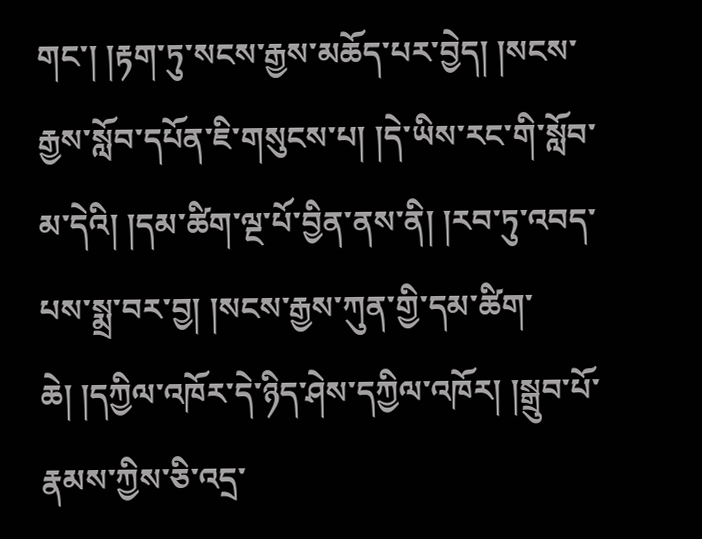གང་། །རྟག་ཏུ་སངས་རྒྱས་མཆོད་པར་བྱེད། །སངས་རྒྱས་སློབ་དཔོན་ཇི་གསུངས་པ། །དེ་ཡིས་རང་གི་སློབ་མ་དེའི། །དམ་ཚིག་ལྔ་པོ་བྱིན་ནས་ནི། །རབ་ཏུ་འབད་པས་སྨྲ་བར་བྱ། །སངས་རྒྱས་ཀུན་གྱི་དམ་ཚིག་ཆེ། །དཀྱིལ་འཁོར་དེ་ཉིད་ཤེས་དཀྱིལ་འཁོར། །སྒྲུབ་པོ་རྣམས་ཀྱིས་ཅི་འདྲ་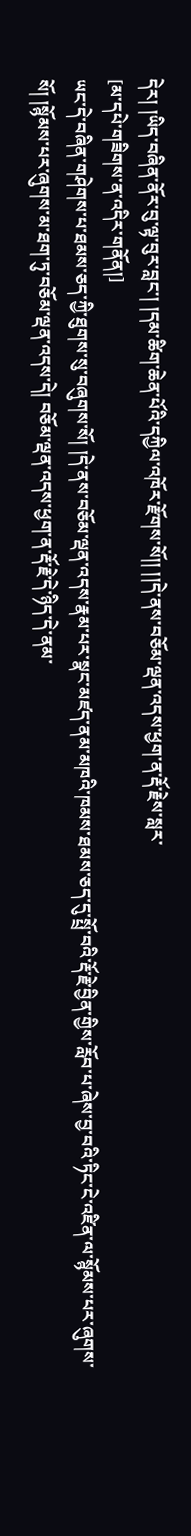དེར། །ཡིད་བཞིན་ནོར་བུ་ལྟ་བུར་བླང་། །དམ་ཚིག་ཆེན་པོའི་དཀྱིལ་འཁོར་རྫོགས་སོ།། །།དེ་ནས་བཅོམ་ལྡན་འདས་ཕྱག་ན་རྡོ་རྗེས་སླར་
[མ་དཔེ་གཟིགས་ན་འདིར་གནོན།]
ཡང་དེ་བཞིན་གཤེགས་པ་ཐམས་ཅད་ཀྱི་ཐུགས་སུ་བཞུགས་སོ། །དེ་ནས་བཅོམ་ལྡན་འདས་རྣམ་པར་སྣང་མཛད་ནམ་མཁའི་ཁམས་ཐམས་ཅད་དུ་སྤྲོ་བའི་རྡོ་རྗེ་བྱིན་གྱིས་རློབ་པ་ཞེས་བྱ་བའི་ཏིང་ངེ་འཛིན་ལ་སྙོམས་པར་ཞུགས་སོ། །སྙོམས་པར་ཞུགས་མ་ཐག་ཏུ་བཅོམ་ལྡན་འདས་དེ། བཅོམ་ལྡན་འདས་ཕྱག་ན་རྡོ་རྗེ་དེ་ཉིད་དེ་ནམ་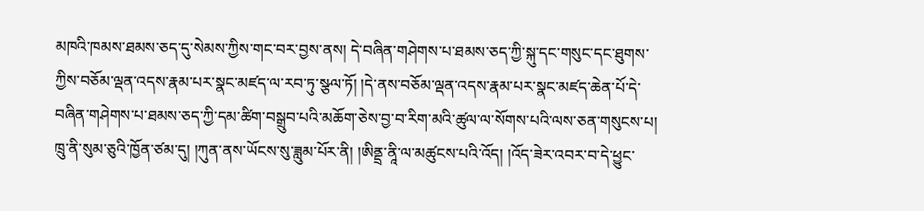མཁའི་ཁམས་ཐམས་ཅད་དུ་སེམས་ཀྱིས་གང་བར་བྱས་ནས། དེ་བཞིན་གཤེགས་པ་ཐམས་ཅད་ཀྱི་སྐུ་དང་གསུང་དང་ཐུགས་ཀྱིས་བཅོམ་ལྡན་འདས་རྣམ་པར་སྣང་མཛད་ལ་རབ་ཏུ་སྩལ་ཏོ། །དེ་ནས་བཅོམ་ལྡན་འདས་རྣམ་པར་སྣང་མཛད་ཆེན་པོ་དེ་བཞིན་གཤེགས་པ་ཐམས་ཅད་ཀྱི་དམ་ཚིག་བསྒྲུབ་པའི་མཆོག་ཅེས་བྱ་བ་རིག་མའི་ཚུལ་ལ་སོགས་པའི་ལས་ཅན་གསུངས་པ། ཁྲུ་ནི་སུམ་ཅུའི་ཁྱོན་ཙམ་དུ། །ཀུན་ནས་ཡོངས་སུ་ཟླུམ་པོར་ནི། །ཨིནྡྲ་ནཱི་ལ་མཚུངས་པའི་འོད། །འོད་ཟེར་འབར་བ་དེ་ཕྱུང་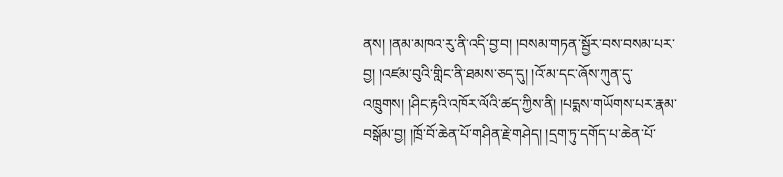ནས། །ནམ་མཁའ་རུ་ནི་འདི་བྱ་བ། །བསམ་གཏན་སྦྱོར་བས་བསམ་པར་བྱ། །འཛམ་བུའི་གླིང་ནི་ཐམས་ཅད་དུ། །འོ་མ་དང་ཞོས་ཀུན་དུ་འཁྲུགས། །ཤིང་རྟའི་འཁོར་ལོའི་ཚད་ཀྱིས་ནི། །པདྨས་གཡོགས་པར་རྣམ་བསྒོམ་བྱ། །ཁྲོ་བོ་ཆེན་པོ་གཤིན་རྗེ་གཤེད། །དྲག་ཏུ་དགོད་པ་ཆེན་པོ་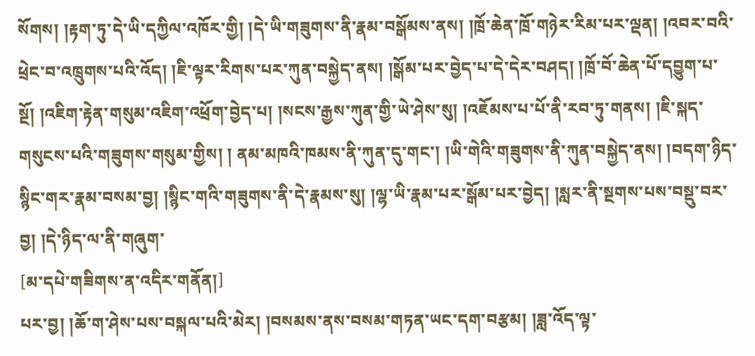སོགས། །རྟག་ཏུ་དེ་ཡི་དཀྱིལ་འཁོར་གྱི། །དེ་ཡི་གཟུགས་ནི་རྣམ་བསྒོམས་ནས། །ཁྲོ་ཆེན་ཁྲོ་གཉེར་རིམ་པར་ལྡན། །འབར་བའི་ཕྲེང་བ་འཁྲུགས་པའི་འོད། །ཇི་ལྟར་རིགས་པར་ཀུན་བསྐྱེད་ནས། །སྒོམ་པར་བྱེད་པ་དེ་དེར་བཤད། །ཁྲོ་བོ་ཆེན་པོ་དབྱུག་པ་སྔོ། །འཇིག་རྟེན་གསུམ་འཇིག་འཕྲོག་བྱེད་པ། །སངས་རྒྱས་ཀུན་གྱི་ཡེ་ཤེས་སུ། །འཇོམས་པ་པོ་ནི་རབ་ཏུ་གནས། །ཇི་སྐད་གསུངས་པའི་གཟུགས་གསུམ་གྱིས། ། ནམ་མཁའི་ཁམས་ནི་ཀུན་དུ་གང་། །ཡི་གེའི་གཟུགས་ནི་ཀུན་བསྐྱེད་ནས། །བདག་ཉིད་སྙིང་གར་རྣམ་བསམ་བྱ། །སྙིང་གའི་གཟུགས་ནི་དེ་རྣམས་སུ། །ལྷ་ཡི་རྣམ་པར་སྒོམ་པར་བྱེད། །སླར་ནི་སྔགས་པས་བསྡུ་བར་བྱ། །དེ་ཉིད་ལ་ནི་གཞུག་
[མ་དཔེ་གཟིགས་ན་འདིར་གནོན།]
པར་བྱ། །ཆོ་ག་ཤེས་པས་བསྐལ་པའི་མེར། །བསམས་ནས་བསམ་གཏན་ཡང་དག་བརྩམ། །ཟླ་འོད་ལྟ་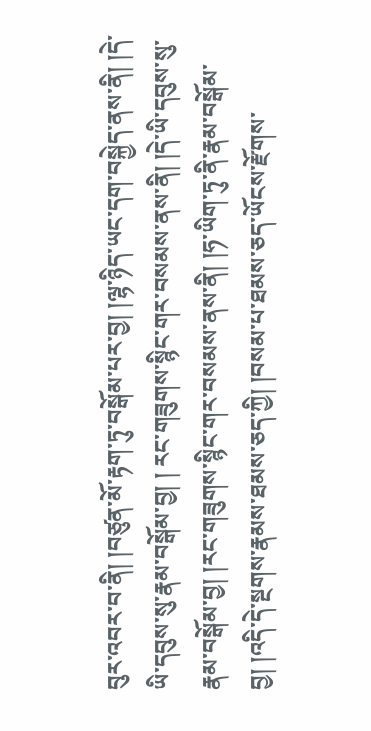བུར་འབར་བ་ནི། །བཙུན་མོ་རྟག་ཏུ་བསྒོམ་པར་བྱ། །ལྷ་ཉིད་ཡང་དག་བསྐྱེད་ནས་ནི། །དེ་ཡི་དབུས་སུ་རྣམ་བསྒོམ་བྱ། ། རང་གཟུགས་སྙིང་གར་བསམས་ནས་ནི། །དེ་ཡི་དབུས་སུ་རྣམ་བསྒོམ་བྱ། །རང་གཟུགས་སྙིང་གར་བསམས་ནས་ནི། །ཧ་ཡིག་ཏུ་ནི་རྣམ་བསྒོམ་བྱ། །འདི་དེ་སྔགས་རྣམས་ཐམས་ཅད་ཀྱི། །བསམ་པ་ཐམས་ཅད་ཡོངས་རྫོགས་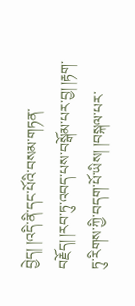བྱེད། །འདི་ནི་དང་པོའི་བསམ་གཏན་བརྗོད། །རབ་ཏུ་འབད་པས་བསྒོམ་པར་བྱ། །རྟག་ཏུ་རིགས་ཀྱི་བདག་པོ་ཡིས། །བསྐལ་པར་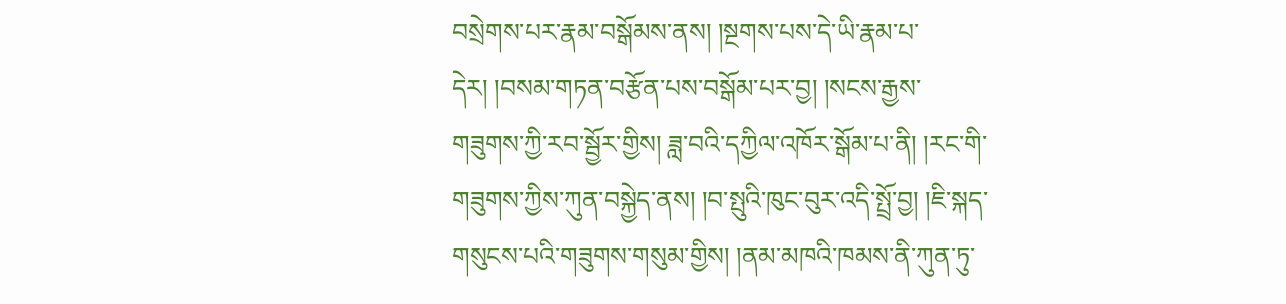བསྲེགས་པར་རྣམ་བསྒོམས་ནས། །སྔགས་པས་དེ་ཡི་རྣམ་པ་དེར། །བསམ་གཏན་བརྩོན་པས་བསྒོམ་པར་བྱ། །སངས་རྒྱས་གཟུགས་ཀྱི་རབ་སྦྱོར་གྱིས། ཟླ་བའི་དཀྱིལ་འཁོར་སྒོམ་པ་ནི། །རང་གི་གཟུགས་ཀྱིས་ཀུན་བསྐྱེད་ནས། །བ་སྤུའི་ཁུང་བུར་འདི་སྤྲོ་བྱ། །ཇི་སྐད་གསུངས་པའི་གཟུགས་གསུམ་གྱིས། །ནམ་མཁའི་ཁམས་ནི་ཀུན་ཏུ་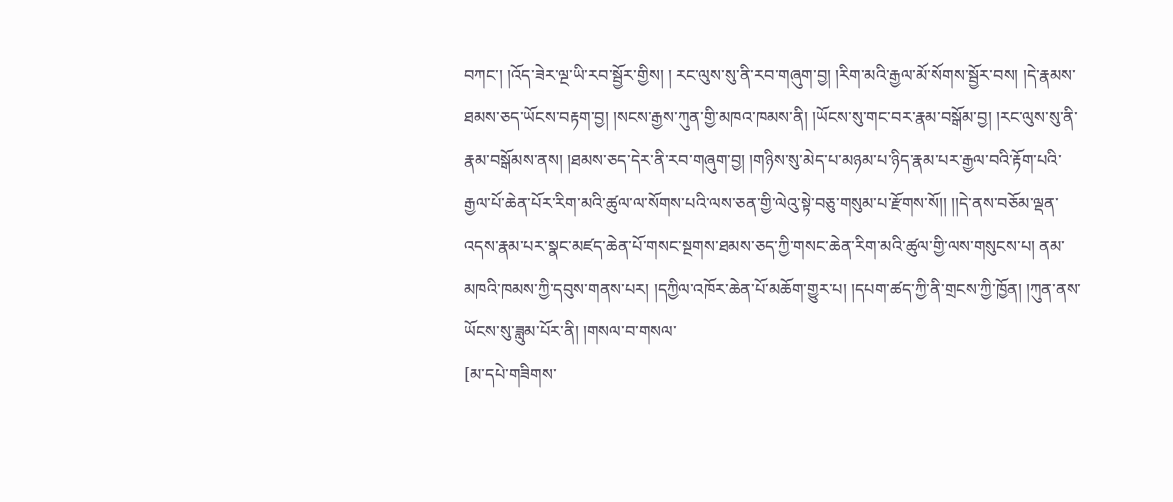བཀང་། །འོད་ཟེར་ལྔ་ཡི་རབ་སྦྱོར་གྱིས། ། རང་ལུས་སུ་ནི་རབ་གཞུག་བྱ། །རིག་མའི་རྒྱལ་མོ་སོགས་སྦྱོར་བས། །དེ་རྣམས་ཐམས་ཅད་ཡོངས་བརྟག་བྱ། །སངས་རྒྱས་ཀུན་གྱི་མཁའ་ཁམས་ནི། །ཡོངས་སུ་གང་བར་རྣམ་བསྒོམ་བྱ། །རང་ལུས་སུ་ནི་རྣམ་བསྒོམས་ནས། །ཐམས་ཅད་དེར་ནི་རབ་གཞུག་བྱ། །གཉིས་སུ་མེད་པ་མཉམ་པ་ཉིད་རྣམ་པར་རྒྱལ་བའི་རྟོག་པའི་རྒྱལ་པོ་ཆེན་པོར་རིག་མའི་ཚུལ་ལ་སོགས་པའི་ལས་ཅན་གྱི་ལེའུ་སྟེ་བཅུ་གསུམ་པ་རྫོགས་སོ།། །།དེ་ནས་བཅོམ་ལྡན་འདས་རྣམ་པར་སྣང་མཛད་ཆེན་པོ་གསང་སྔགས་ཐམས་ཅད་ཀྱི་གསང་ཆེན་རིག་མའི་ཚུལ་གྱི་ལས་གསུངས་པ། ནམ་མཁའི་ཁམས་ཀྱི་དབུས་གནས་པར། །དཀྱིལ་འཁོར་ཆེན་པོ་མཆོག་གྱུར་པ། །དཔག་ཚད་ཀྱི་ནི་གྲངས་ཀྱི་ཁྱོན། །ཀུན་ནས་ཡོངས་སུ་ཟླུམ་པོར་ནི། །གསལ་བ་གསལ་
[མ་དཔེ་གཟིགས་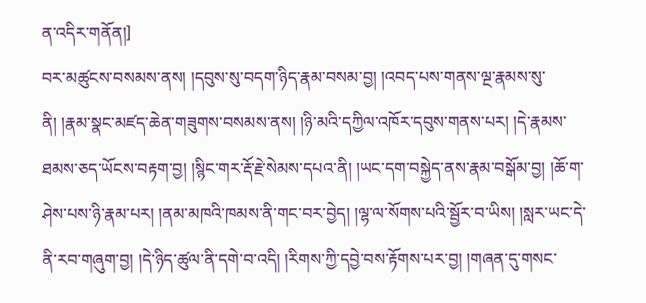ན་འདིར་གནོན།]
བར་མཚུངས་བསམས་ནས། །དབུས་སུ་བདག་ཉིད་རྣམ་བསམ་བྱ། །འབད་པས་གནས་ལྔ་རྣམས་སུ་ནི། །རྣམ་སྣང་མཛད་ཆེན་གཟུགས་བསམས་ནས། །ཉི་མའི་དཀྱིལ་འཁོར་དབུས་གནས་པར། །དེ་རྣམས་ཐམས་ཅད་ཡོངས་བརྟག་བྱ། །སྙིང་གར་རྡོ་རྗེ་སེམས་དཔའ་ནི། །ཡང་དག་བསྐྱེད་ནས་རྣམ་བསྒོམ་བྱ། །ཆོ་ག་ཤེས་པས་ཉི་རྣམ་པར། །ནམ་མཁའི་ཁམས་ནི་གང་བར་བྱེད། །ལྷ་ལ་སོགས་པའི་སྦྱོར་བ་ཡིས། །སླར་ཡང་དེ་ནི་རབ་གཞུག་བྱ། །དེ་ཉིད་ཚུལ་ནི་དགེ་བ་འདི། །རིགས་ཀྱི་དབྱེ་བས་རྟོགས་པར་བྱ། །གཞན་དུ་གསང་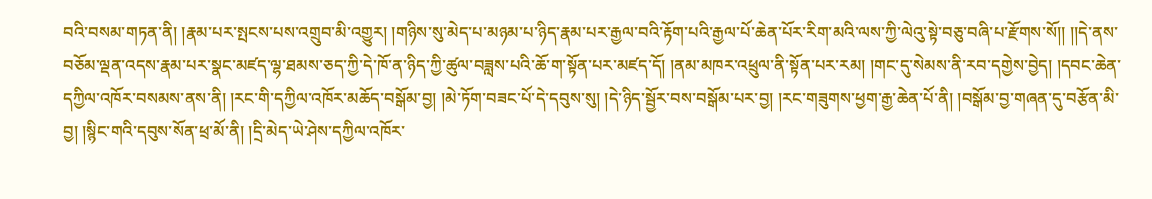བའི་བསམ་གཏན་ནི། །རྣམ་པར་སྤངས་པས་འགྲུབ་མི་འགྱུར། །གཉིས་སུ་མེད་པ་མཉམ་པ་ཉིད་རྣམ་པར་རྒྱལ་བའི་རྟོག་པའི་རྒྱལ་པོ་ཆེན་པོར་རིག་མའི་ལས་ཀྱི་ལེའུ་སྟེ་བཅུ་བཞི་པ་རྫོགས་སོ།། །།དེ་ནས་བཅོམ་ལྡན་འདས་རྣམ་པར་སྣང་མཛད་ལྷ་ཐམས་ཅད་ཀྱི་དེ་ཁོ་ན་ཉིད་ཀྱི་ཚུལ་བཟླས་པའི་ཆོ་ག་སྟོན་པར་མཛད་དོ། །ནམ་མཁར་འཕྲུལ་ནི་སྟོན་པར་རམ། །གང་དུ་སེམས་ནི་རབ་དགྱེས་བྱེད། །དབང་ཆེན་དཀྱིལ་འཁོར་བསམས་ནས་ནི། །རང་གི་དཀྱིལ་འཁོར་མཆོད་བསྒོམ་བྱ། །མེ་ཏོག་བཟང་པོ་དེ་དབུས་སུ། །དེ་ཉིད་སྦྱོར་བས་བསྒོམ་པར་བྱ། །རང་གཟུགས་ཕྱག་རྒྱ་ཆེན་པོ་ནི། །བསྒོམ་བྱ་གཞན་དུ་བརྩོན་མི་བྱ། །སྙིང་གའི་དབུས་སོན་ཕྲ་མོ་ནི། །དྲི་མེད་ཡེ་ཤེས་དཀྱིལ་འཁོར་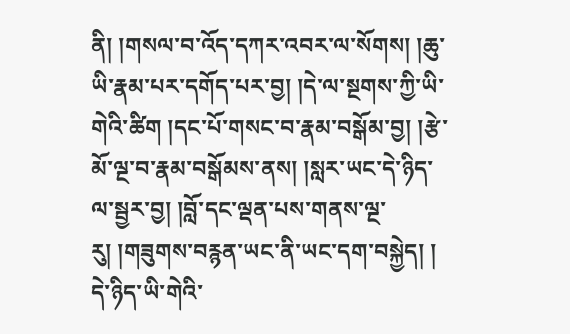ནི། །གསལ་བ་འོད་དཀར་འབར་ལ་སོགས། །ཆུ་ཡི་རྣམ་པར་དགོད་པར་བྱ། །དེ་ལ་སྔགས་ཀྱི་ཡི་གེའི་ཚིག །དང་པོ་གསང་བ་རྣམ་བསྒོམ་བྱ། །རྩེ་མོ་ལྔ་བ་རྣམ་བསྒོམས་ནས། །སླར་ཡང་དེ་ཉིད་ལ་སྦྱར་བྱ། །བློ་དང་ལྡན་པས་གནས་ལྔ་རུ། །གཟུགས་བརྙན་ཡང་ནི་ཡང་དག་བསྐྱེད། ། དེ་ཉིད་ཡི་གེའི་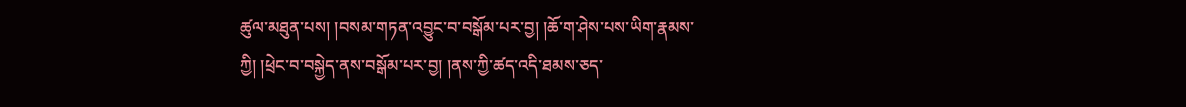ཚུལ་མཐུན་པས། །བསམ་གཏན་འབྱུང་བ་བསྒོམ་པར་བྱ། །ཆོ་ག་ཤེས་པས་ཡིག་རྣམས་ཀྱི། །ཕྲེང་བ་བསྐྱེད་ནས་བསྒོམ་པར་བྱ། །ནས་ཀྱི་ཚད་འདི་ཐམས་ཅད་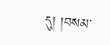དུ། །བསམ་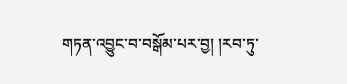གཏན་འབྱུང་བ་བསྒོམ་པར་བྱ། །རབ་ཏུ་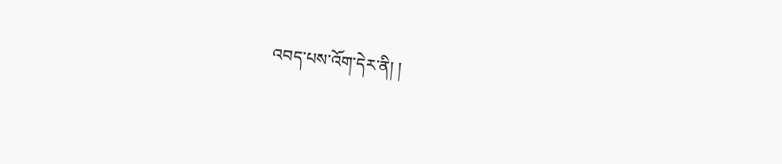འབད་པས་འོག་དེར་ནི། །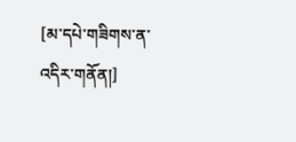[མ་དཔེ་གཟིགས་ན་འདིར་གནོན།]